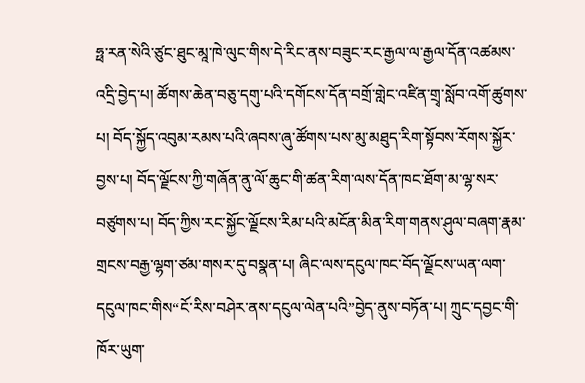ཧྥ་རན་སེའི་ཙུང་ཐུང་མཱ་ཁེ་ལུང་གིས་དེ་རིང་ནས་བཟུང་རང་རྒྱལ་ལ་རྒྱལ་དོན་འཚམས་འདྲི་བྱེད་པ། ཚོགས་ཆེན་བཅུ་དགུ་པའི་དགོངས་དོན་བགྲོ་གླེང་འཛིན་གྲྭ་སློབ་འགོ་ཚུགས་པ། བོད་སྐྱོད་འབུམ་རམས་པའི་ཞབས་ཞུ་ཚོགས་པས་མུ་མཐུད་རིག་སྟོབས་རོགས་སྐྱོར་བྱས་པ། བོད་ལྗོངས་ཀྱི་གཞོན་ནུ་ལོ་ཆུང་གི་ཚན་རིག་ལས་དོན་ཁང་ཐོག་མ་ལྷ་སར་བཙུགས་པ། བོད་ཀྱིས་རང་སྐྱོང་ལྗོངས་རིམ་པའི་མངོན་མིན་རིག་གནས་ཤུལ་བཞག་རྣམ་གྲངས་བརྒྱ་ལྷག་ཙམ་གསར་དུ་བསྣན་པ། ཞིང་ལས་དངུལ་ཁང་བོད་ལྗོངས་ཡན་ལག་དངུལ་ཁང་གིས“ངོ་རིས་བཤེར་ནས་དངུལ་ལེན་པའི”བྱེད་ནུས་བཏོན་པ། ཀྲུང་དབྱང་གི་ཁོར་ཡུག་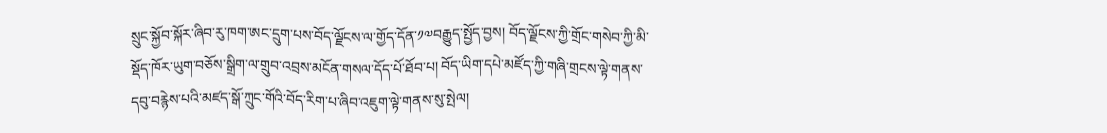སྲུང་སྐྱོབ་སྐོར་ཞིབ་རུ་ཁག་ཨང་དྲུག་པས་བོད་ལྗོངས་ལ་གྱོད་དོན་༡༧བརྒྱུད་སྤྱོད་བྱས། བོད་ལྗོངས་ཀྱི་གྲོང་གསེབ་ཀྱི་མི་སྡོད་ཁོར་ཡུག་བཅོས་སྒྲིག་ལ་གྲུབ་འབྲས་མངོན་གསལ་དོད་པོ་ཐོབ་པ། བོད་ཡིག་དཔེ་མཛོད་ཀྱི་གཞི་གྲངས་ལྟེ་གནས་དབུ་བརྙེས་པའི་མཛད་སྒོ་ཀྲུང་གོའི་བོད་རིག་པ་ཞིབ་འཇུག་ལྟེ་གནས་སུ་སྤེལ།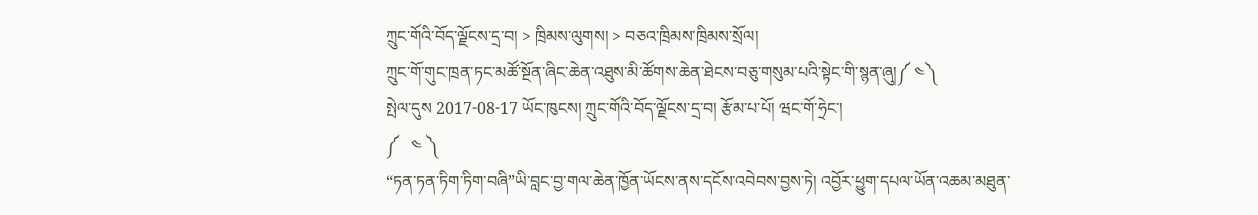ཀྲུང་གོའི་བོད་ལྗོངས་དྲ་བ། > ཁྲིམས་ལུགས། > བཅའ་ཁྲིམས་ཁྲིམས་སྲོལ།
ཀྲུང་གོ་གུང་ཁྲན་ཏང་མཚོ་སྔོན་ཞིང་ཆེན་འཐུས་མི་ཚོགས་ཆེན་ཐེངས་བཅུ་གསུམ་པའི་སྟེང་གི་སྙན་ཞུ།༼ ༤༽
སྤེལ་དུས 2017-08-17 ཡོང་ཁུངས། ཀྲུང་གོའི་བོད་ལྗོངས་དྲ་བ། རྩོམ་པ་པོ། ཝང་གོ་ཧྲེང་།
༼   ༤ ༽
“ཏན་ཏན་ཏིག་ཏིག་བཞི”ཡི་བླང་བྱ་གལ་ཆེན་ཁྱོན་ཡོངས་ནས་དངོས་འབེབས་བྱས་ཏེ། འབྱོར་ཕྱུག་དཔལ་ཡོན་འཆམ་མཐུན་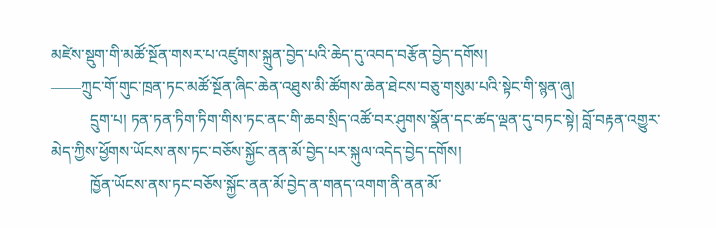མཛེས་སྡུག་གི་མཚོ་སྔོན་གསར་པ་འཛུགས་སྐྲུན་བྱེད་པའི་ཆེད་དུ་འབད་བརྩོན་བྱེད་དགོས།
——ཀྲུང་གོ་གུང་ཁྲན་ཏང་མཚོ་སྔོན་ཞིང་ཆེན་འཐུས་མི་ཚོགས་ཆེན་ཐེངས་བཅུ་གསུམ་པའི་སྟེང་གི་སྙན་ཞུ།
          དྲུག་པ། ཏན་ཏན་ཏིག་ཏིག་གིས་ཏང་ནང་གི་ཆབ་སྲིད་འཚོ་བར་ཤུགས་སྣོན་དང་ཚད་ལྡན་དུ་བཏང་སྟེ། བློ་བརྟན་འགྱུར་མེད་ཀྱིས་ཕྱོགས་ཡོངས་ནས་ཏང་བཅོས་སྐྱོང་ནན་མོ་བྱེད་པར་སྐུལ་འདེད་བྱེད་དགོས།
          ཁྱོན་ཡོངས་ནས་ཏང་བཅོས་སྐྱོང་ནན་མོ་བྱེད་ན་གནད་འགག་ནི་ནན་མོ་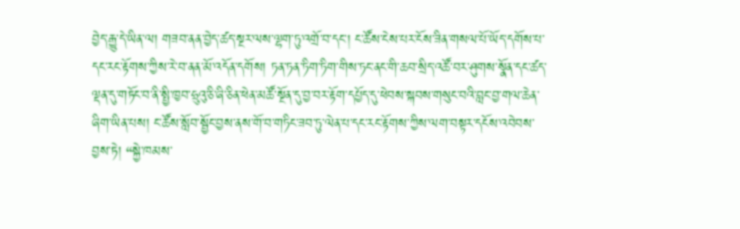བྱེད་རྒྱུ་དེ་ཡིན་ལ། གཟབ་ནན་བྱེད་ཚད་སྔར་ལས་ལྷག་ཏུ་འགྲོ་བ་དང་། ང་ཚོས་ངེས་པར་ངོས་ཟིན་གསལ་པོ་ཡོད་དགོས་པ་དང་རང་རྟོགས་ཀྱིས་རེ་བ་ནན་མོ་འདོན་དགོས། ཏན་ཏན་ཏིག་ཏིག་གིས་ཏང་ནང་གི་ཆབ་སྲིད་འཚོ་བར་ཤུགས་སྣོན་དང་ཚད་ལྡན་དུ་གཏོང་བ་ནི་སྤྱི་ཁྱབ་ཧྲུའུ་ཅི་ཞི་ཅིན་ཕེན་མཚོ་སྔོན་དུ་བྱ་བར་རྟོག་དཔྱོད་དུ་ཕེབས་སྐབས་གསུང་བའི་བླང་བྱ་གལ་ཆེན་ཞིག་ཡིན་པས། ང་ཚོས་སློབ་སྦྱོང་བྱས་ནས་གོ་བ་གཏིང་ཟབ་ཏུ་ལེན་པ་དང་རང་རྟོགས་ཀྱིས་ལག་བསྟར་དངོས་འབེབས་བྱས་ཏེ། “སྐྱེ་ཁམས་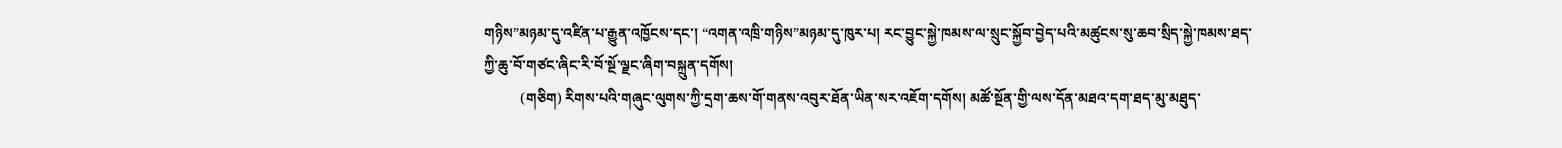གཉིས”མཉམ་དུ་འཛིན་པ་རྒྱུན་འཁྱོངས་དང་། “འགན་འཁྲི་གཉིས”མཉམ་དུ་ཁུར་པ། རང་བྱུང་སྐྱེ་ཁམས་ལ་སྲུང་སྐྱོབ་བྱེད་པའི་མཚུངས་སུ་ཆབ་སྲིད་སྐྱེ་ཁམས་ཐད་ཀྱི་ཆུ་བོ་གཙང་ཞིང་རི་བོ་སྔོ་ལྗང་ཞིག་བསྐྲུན་དགོས།
          (གཅིག) རིགས་པའི་གཞུང་ལུགས་ཀྱི་དྲག་ཆས་གོ་གནས་འབུར་ཐོན་ཡིན་སར་འཇོག་དགོས། མཚོ་སྔོན་གྱི་ལས་དོན་མཐའ་དག་ཐད་མུ་མཐུད་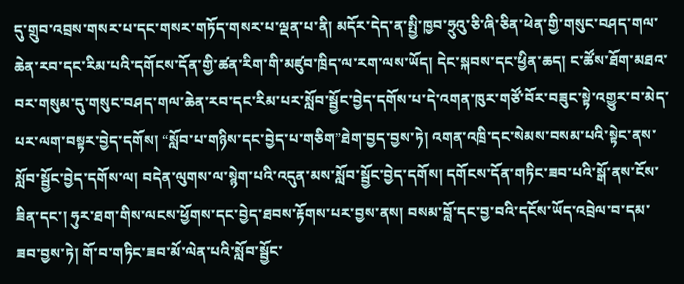དུ་གྲུབ་འབྲས་གསར་པ་དང་གསར་གཏོད་གསར་པ་ལྡན་པ་ནི། མདོར་དེད་ན་སྤྱི་ཁྱབ་ཧྲུའུ་ཅི་ཞི་ཅིན་ཕེན་གྱི་གསུང་བཤད་གལ་ཆེན་རབ་དང་རིམ་པའི་དགོངས་དོན་གྱི་ཚན་རིག་གི་མཛུབ་ཁྲིད་ལ་རག་ལས་ཡོད། དེང་སྐབས་དང་ཕྱིན་ཆད། ང་ཚོས་ཐོག་མཐའ་བར་གསུམ་དུ་གསུང་བཤད་གལ་ཆེན་རབ་དང་རིམ་པར་སློབ་སྦྱོང་བྱེད་དགོས་པ་དེ་འགན་ཁུར་གཙོ་བོར་བཟུང་སྟེ་འགྱུར་བ་མེད་པར་ལག་བསྟར་བྱེད་དགོས། “སློབ་པ་གཉིས་དང་བྱེད་པ་གཅིག”ཐེག་བྱད་བྱས་ཏེ། འགན་འཁྲི་དང་སེམས་བསམ་པའི་སྟེང་ནས་སློབ་སྦྱོང་བྱེད་དགོས་ལ། བདེན་ལུགས་ལ་སྙེག་པའི་འདུན་མས་སློབ་སྦྱོང་བྱེད་དགོས། དགོངས་དོན་གཏིང་ཟབ་པའི་སྒོ་ནས་ངོས་ཟིན་དང་། ཧུར་ཐག་གིས་ལངས་ཕྱོགས་དང་བྱེད་ཐབས་རྟོགས་པར་བྱས་ནས། བསམ་བློ་དང་བྱ་བའི་དངོས་ཡོད་འབྲེལ་བ་དམ་ཟབ་བྱས་ཏེ། གོ་བ་གཏིང་ཟབ་མོ་ལེན་པའི་སློབ་སྦྱོང་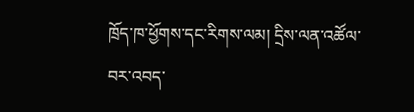ཁྲོད་ཁ་ཕྱོགས་དང་རིགས་ལམ། དྲིས་ལན་འཚོལ་བར་འབད་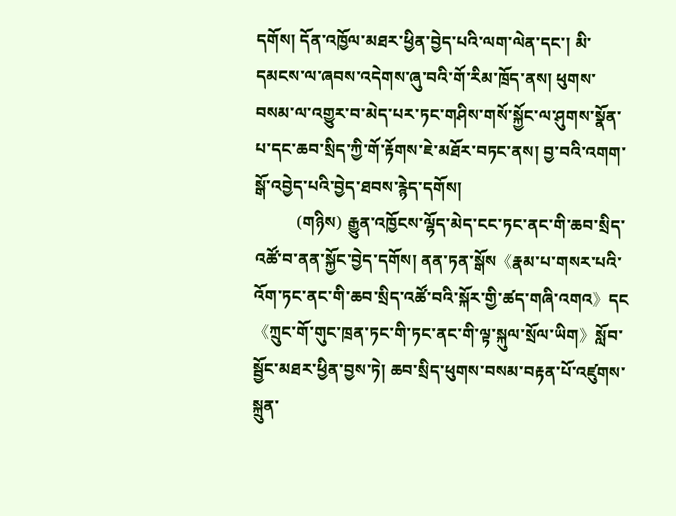དགོས། དོན་འཁྱོལ་མཐར་ཕྱིན་བྱེད་པའི་ལག་ལེན་དང་། མི་དམངས་ལ་ཞབས་འདེགས་ཞུ་བའི་གོ་རིམ་ཁྲོད་ནས། ཕུགས་བསམ་ལ་འགྱུར་བ་མེད་པར་ཏང་གཤིས་གསོ་སྐྱོང་ལ་ཤུགས་སྣོན་པ་དང་ཆབ་སྲིད་ཀྱི་གོ་རྟོགས་ཇེ་མཐོར་བཏང་ནས། བྱ་བའི་འགག་སྒོ་འབྱེད་པའི་བྱེད་ཐབས་རྙེད་དགོས།
          (གཉིས) རྒྱུན་འཁྱོངས་ལྷོད་མེད་ངང་ཏང་ནང་གི་ཆབ་སྲིད་འཚོ་བ་ནན་སྐྱོང་བྱེད་དགོས། ནན་ཏན་སྒོས《རྣམ་པ་གསར་པའི་འོག་ཏང་ནང་གི་ཆབ་སྲིད་འཚོ་བའི་སྐོར་གྱི་ཚད་གཞི་འགའ》དང《ཀྲུང་གོ་གུང་ཁྲན་ཏང་གི་ཏང་ནང་གི་ལྟ་སྐུལ་སྲོལ་ཡིག》སློབ་སྦྱོང་མཐར་ཕྱིན་བྱས་ཏེ། ཆབ་སྲིད་ཕུགས་བསམ་བརྟན་པོ་འཛུགས་སྐྲུན་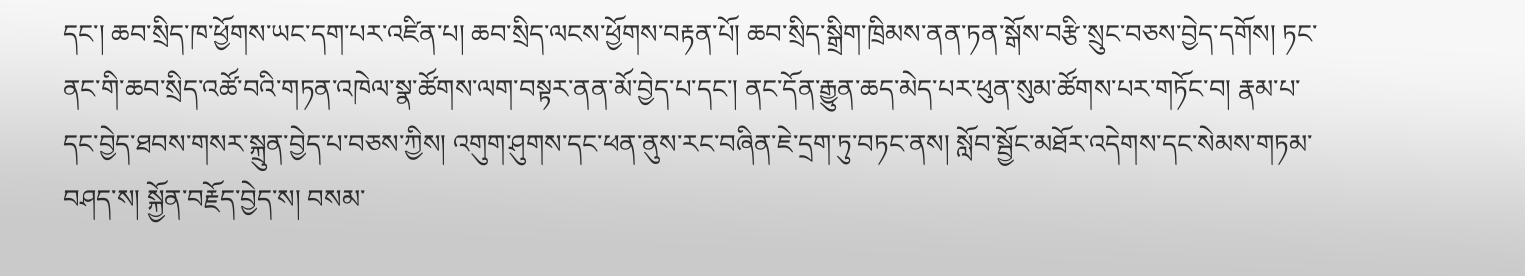དང་། ཆབ་སྲིད་ཁ་ཕྱོགས་ཡང་དག་པར་འཛིན་པ། ཆབ་སྲིད་ལངས་ཕྱོགས་བརྟན་པོ། ཆབ་སྲིད་སྒྲིག་ཁྲིམས་ནན་ཏན་སྒོས་བརྩི་སྲུང་བཅས་བྱེད་དགོས། ཏང་ནང་གི་ཆབ་སྲིད་འཚོ་བའི་གཏན་འཁེལ་སྣ་ཚོགས་ལག་བསྟར་ནན་མོ་བྱེད་པ་དང་། ནང་དོན་རྒྱུན་ཆད་མེད་པར་ཕུན་སུམ་ཚོགས་པར་གཏོང་བ། རྣམ་པ་དང་བྱེད་ཐབས་གསར་སྐྲུན་བྱེད་པ་བཅས་ཀྱིས། འགུག་ཤུགས་དང་ཕན་ནུས་རང་བཞིན་ཇེ་དྲག་ཏུ་བཏང་ནས། སློབ་སྦྱོང་མཐོར་འདེགས་དང་སེམས་གཏམ་བཤད་ས། སྐྱོན་བརྗོད་བྱེད་ས། བསམ་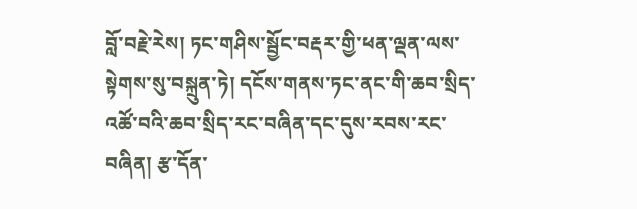བློ་བརྗེ་རེས། ཏང་གཤིས་སྦྱོང་བརྡར་གྱི་ཕན་ལྡན་ལས་སྟེགས་སུ་བསྐྲུན་ཏེ། དངོས་གནས་ཏང་ནང་གི་ཆབ་སྲིད་འཚོ་བའི་ཆབ་སྲིད་རང་བཞིན་དང་དུས་རབས་རང་བཞིན། རྩ་དོན་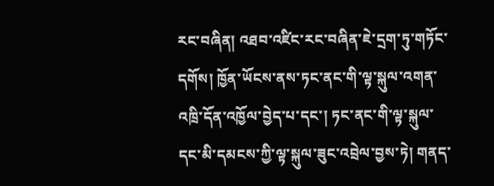རང་བཞིན། འཐབ་འཛིང་རང་བཞིན་ཇེ་དྲག་ཏུ་གཏོང་དགོས། ཁྱོན་ཡོངས་ནས་ཏང་ནང་གི་ལྟ་སྐུལ་འགན་འཁྲི་དོན་འཁྱོལ་བྱེད་པ་དང་། ཏང་ནང་གི་ལྟ་སྐུལ་དང་མི་དམངས་ཀྱི་ལྟ་སྐུལ་ཟུང་འབྲེལ་བྱས་ཏེ། གནད་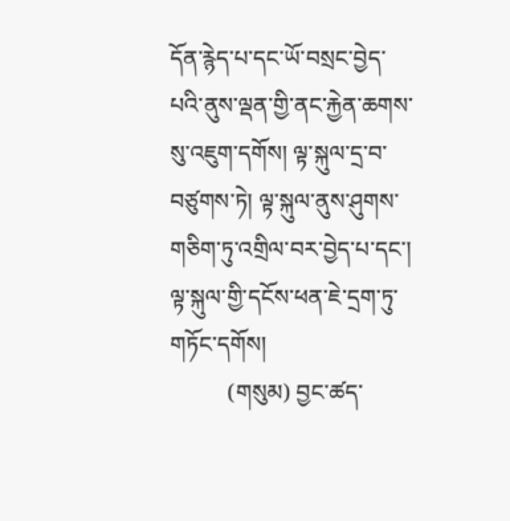དོན་རྙེད་པ་དང་ཡོ་བསྲང་བྱེད་པའི་ནུས་ལྡན་གྱི་ནང་རྐྱེན་ཆགས་སུ་འཇུག་དགོས། ལྟ་སྐུལ་དྲ་བ་བཙུགས་ཏེ། ལྟ་སྐུལ་ནུས་ཤུགས་གཅིག་ཏུ་འགྲིལ་བར་བྱེད་པ་དང་། ལྟ་སྐུལ་གྱི་དངོས་ཕན་ཇེ་དྲག་ཏུ་གཏོང་དགོས།
          (གསུམ) བྱང་ཚད་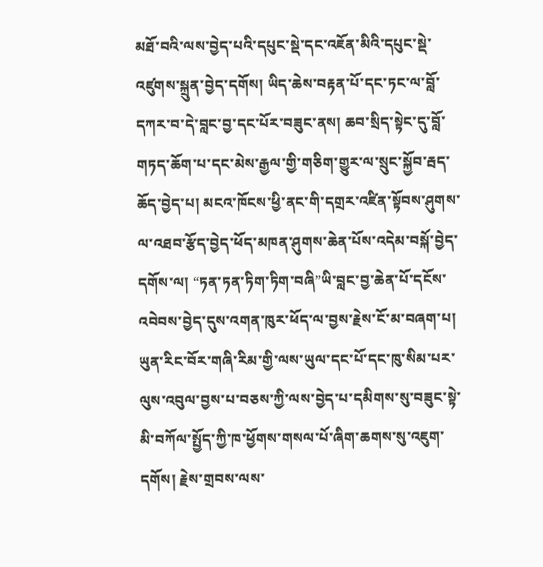མཐོ་བའི་ལས་བྱེད་པའི་དཔུང་སྡེ་དང་འཇོན་མིའི་དཔུང་སྡེ་འཛུགས་སྐྲུན་བྱེད་དགོས། ཡིད་ཆེས་བརྟན་པོ་དང་ཏང་ལ་བློ་དཀར་བ་དེ་བླང་བྱ་དང་པོར་བཟུང་ནས། ཆབ་སྲིད་སྟེང་དུ་བློ་གཏད་ཆོག་པ་དང་མེས་རྒྱལ་གྱི་གཅིག་གྱུར་ལ་སྲུང་སྐྱོབ་རྦད་ཆོད་བྱེད་པ། མངའ་ཁོངས་ཕྱི་ནང་གི་དགྲར་འཛིན་སྟོབས་ཤུགས་ལ་འཐབ་རྩོད་བྱེད་ཕོད་མཁན་ཤུགས་ཆེན་པོས་འདེམ་བསྐོ་བྱེད་དགོས་ལ། “ཏན་ཏན་ཏིག་ཏིག་བཞི”ཡི་བླང་བྱ་ཆེན་པོ་དངོས་འབེབས་བྱེད་དུས་འགན་ཁུར་ཕོད་ལ་བྱས་རྗེས་ངོ་མ་བཞག་པ། ཡུན་རིང་བོར་གཞི་རིམ་གྱི་ལས་ཡུལ་དང་པོ་དང་ཁུ་སིམ་པར་ལུས་འབུལ་བྱས་པ་བཅས་ཀྱི་ལས་བྱེད་པ་དམིགས་སུ་བཟུང་སྟེ་མི་བཀོལ་སྤྱོད་ཀྱི་ཁ་ཕྱོགས་གསལ་པོ་ཞིག་ཆགས་སུ་འཇུག་དགོས། རྗེས་གྲབས་ལས་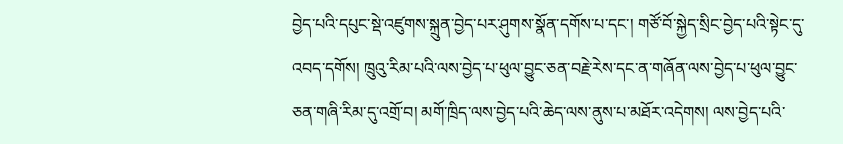བྱེད་པའི་དཔུང་སྡེ་འཛུགས་སྐྲུན་བྱེད་པར་ཤུགས་སྣོན་དགོས་པ་དང་། གཙོ་བོ་སྐྱེད་སྲིང་བྱེད་པའི་སྟེང་དུ་འབད་དགོས། ཁྲུའུ་རིམ་པའི་ལས་བྱེད་པ་ཕུལ་བྱུང་ཅན་བརྗེ་རེས་དང་ན་གཞོན་ལས་བྱེད་པ་ཕུལ་བྱུང་ཅན་གཞི་རིམ་དུ་འགྲོ་བ། མགོ་ཁྲིད་ལས་བྱེད་པའི་ཆེད་ལས་ནུས་པ་མཐོར་འདེགས། ལས་བྱེད་པའི་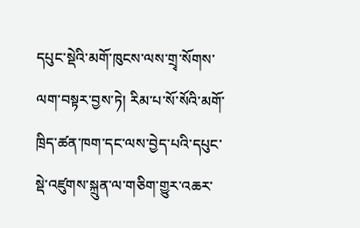དཔུང་སྡེའི་མགོ་ཁུངས་ལས་གྲྭ་སོགས་ལག་བསྟར་བྱས་ཏེ། རིམ་པ་སོ་སོའི་མགོ་ཁྲིད་ཚན་ཁག་དང་ལས་བྱེད་པའི་དཔུང་སྡེ་འཛུགས་སྐྲུན་ལ་གཅིག་གྱུར་འཆར་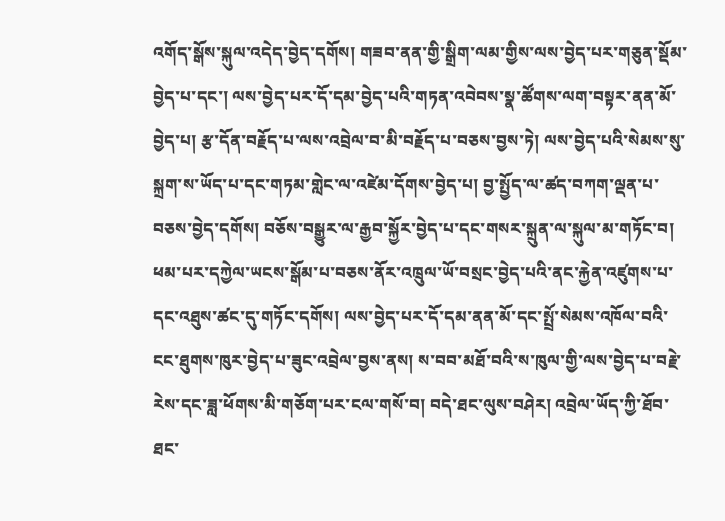འགོད་སྒོས་སྐུལ་འདེད་བྱེད་དགོས། གཟབ་ནན་གྱི་སྒྲིག་ལམ་གྱིས་ལས་བྱེད་པར་གཅུན་སྡོམ་བྱེད་པ་དང་། ལས་བྱེད་པར་དོ་དམ་བྱེད་པའི་གཏན་འབེབས་སྣ་ཚོགས་ལག་བསྟར་ནན་མོ་བྱེད་པ། རྩ་དོན་བརྗོད་པ་ལས་འབྲེལ་བ་མི་བརྗོད་པ་བཅས་བྱས་ཏེ། ལས་བྱེད་པའི་སེམས་སུ་སྐྲག་ས་ཡོད་པ་དང་གཏམ་གླེང་ལ་འཛེམ་དོགས་བྱེད་པ། བྱ་སྤྱོད་ལ་ཚད་བཀག་ལྡན་པ་བཅས་བྱེད་དགོས། བཅོས་བསྒྱུར་ལ་རྒྱབ་སྐྱོར་བྱེད་པ་དང་གསར་སྐྲུན་ལ་སྐུལ་མ་གཏོང་བ། ཕམ་པར་དཀྱེལ་ཡངས་སྒོམ་པ་བཅས་ནོར་འཁྲུལ་ཡོ་བསྲང་བྱེད་པའི་ནང་རྐྱེན་འཛུགས་པ་དང་འཐུས་ཚང་དུ་གཏོང་དགོས། ལས་བྱེད་པར་དོ་དམ་ནན་མོ་དང་སྤྲོ་སེམས་འཁོལ་བའི་ངང་ཐུགས་ཁུར་བྱེད་པ་ཟུང་འབྲེལ་བྱས་ནས། ས་བབ་མཐོ་བའི་ས་ཁུལ་གྱི་ལས་བྱེད་པ་བརྗེ་རེས་དང་ཟླ་ཕོགས་མི་གཅོག་པར་ངལ་གསོ་བ། བདེ་ཐང་ལུས་བཤེར། འབྲེལ་ཡོད་ཀྱི་ཐོབ་ཐང་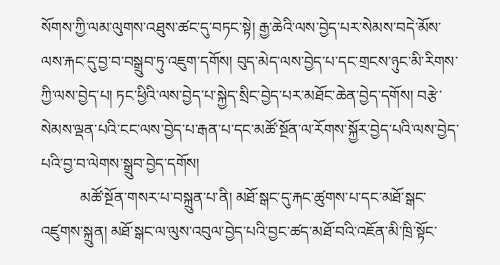སོགས་ཀྱི་ལམ་ལུགས་འཐུས་ཚང་དུ་བཏང་སྟེ། རྒྱ་ཆེའི་ལས་བྱེད་པར་སེམས་བདེ་མོས་ལས་རྐང་དུ་བྱ་བ་བསྒྲུབ་ཏུ་འཇུག་དགོས། བུད་མེད་ལས་བྱེད་པ་དང་གྲངས་ཉུང་མི་རིགས་ཀྱི་ལས་བྱེད་པ། ཏང་ཕྱིའི་ལས་བྱེད་པ་སྐྱེད་སྲིང་བྱེད་པར་མཐོང་ཆེན་བྱེད་དགོས། བརྩེ་སེམས་ལྡན་པའི་ངང་ལས་བྱེད་པ་རྒན་པ་དང་མཚོ་སྔོན་ལ་རོགས་སྐྱོར་བྱེད་པའི་ལས་བྱེད་པའི་བྱ་བ་ལེགས་སྒྲུབ་བྱེད་དགོས།
          མཚོ་སྔོན་གསར་པ་བསྐྲུན་པ་ནི། མཐོ་སྒང་དུ་རྐང་ཚུགས་པ་དང་མཐོ་སྒང་འཛུགས་སྐྲུན། མཐོ་སྒང་ལ་ལུས་འབུལ་བྱེད་པའི་བྱང་ཚད་མཐོ་བའི་འཇོན་མི་ཁྲི་སྟོང་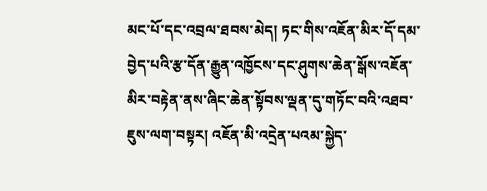མང་པོ་དང་འབྲལ་ཐབས་མེད། ཏང་གིས་འཇོན་མིར་དོ་དམ་བྱེད་པའི་རྩ་དོན་རྒྱུན་འཁྱོངས་དང་ཤུགས་ཆེན་སྒོས་འཇོན་མིར་བརྟེན་ནས་ཞིང་ཆེན་སྟོབས་ལྡན་དུ་གཏོང་བའི་འཐབ་ཇུས་ལག་བསྟར། འཇོན་མི་འདྲེན་པའམ་སྐྱེད་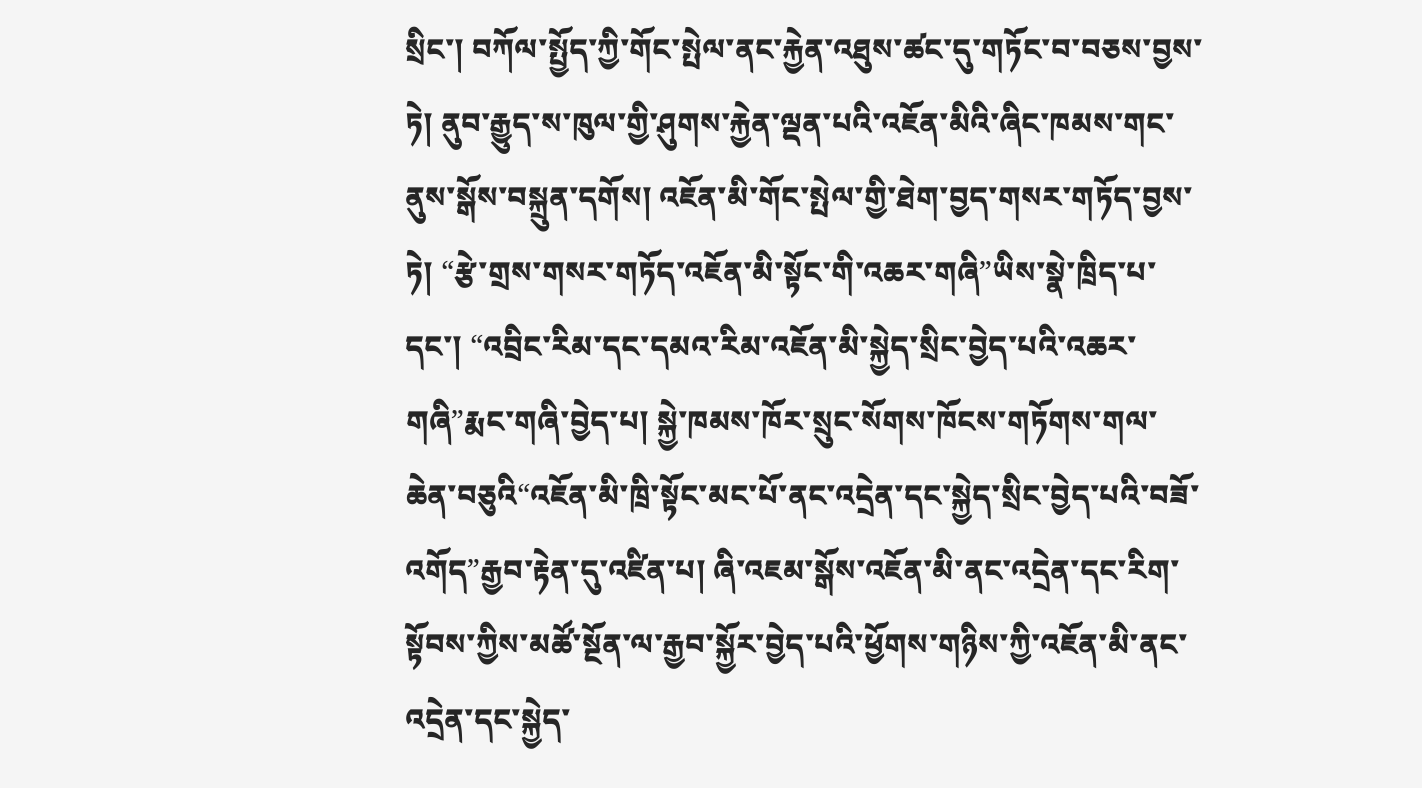སྲིང་། བཀོལ་སྤྱོད་ཀྱི་གོང་སྤེལ་ནང་རྐྱེན་འཐུས་ཚང་དུ་གཏོང་བ་བཅས་བྱས་ཏེ། ནུབ་རྒྱུད་ས་ཁུལ་གྱི་ཤུགས་རྐྱེན་ལྡན་པའི་འཇོན་མིའི་ཞིང་ཁམས་གང་ནུས་སྒོས་བསྐྲུན་དགོས། འཇོན་མི་གོང་སྤེལ་གྱི་ཐེག་བྱད་གསར་གཏོད་བྱས་ཏེ། “རྩེ་གྲས་གསར་གཏོད་འཇོན་མི་སྟོང་གི་འཆར་གཞི”ཡིས་སྣེ་ཁྲིད་པ་དང་། “འབྲིང་རིམ་དང་དམའ་རིམ་འཇོན་མི་སྐྱེད་སྲིང་བྱེད་པའི་འཆར་གཞི”རྨང་གཞི་བྱེད་པ། སྐྱེ་ཁམས་ཁོར་སྲུང་སོགས་ཁོངས་གཏོགས་གལ་ཆེན་བཅུའི“འཇོན་མི་ཁྲི་སྟོང་མང་པོ་ནང་འདྲེན་དང་སྐྱེད་སྲིང་བྱེད་པའི་བཟོ་འགོད”རྒྱབ་རྟེན་དུ་འཛིན་པ། ཞི་འཇམ་སྒོས་འཇོན་མི་ནང་འདྲེན་དང་རིག་སྟོབས་ཀྱིས་མཚོ་སྔོན་ལ་རྒྱབ་སྐྱོར་བྱེད་པའི་ཕྱོགས་གཉིས་ཀྱི་འཇོན་མི་ནང་འདྲེན་དང་སྐྱེད་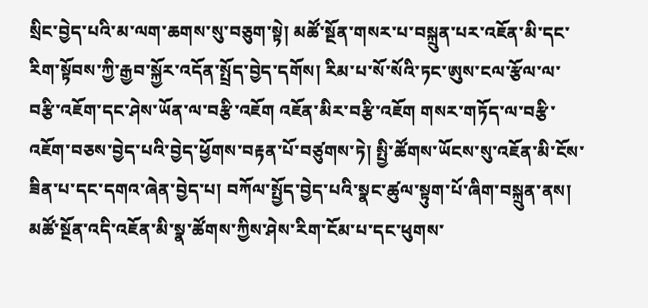སྲིང་བྱེད་པའི་མ་ལག་ཆགས་སུ་བཅུག་སྟེ། མཚོ་སྔོན་གསར་པ་བསྐྲུན་པར་འཇོན་མི་དང་རིག་སྟོབས་ཀྱི་རྒྱབ་སྐྱོར་འདོན་སྤྲོད་བྱེད་དགོས། རིམ་པ་སོ་སོའི་ཏང་ཨུས་ངལ་རྩོལ་ལ་བརྩི་འཇོག་དང་ཤེས་ཡོན་ལ་བརྩི་འཇོག འཇོན་མིར་བརྩི་འཇོག གསར་གཏོད་ལ་བརྩི་འཇོག་བཅས་བྱེད་པའི་བྱེད་ཕྱོགས་བརྟན་པོ་བཙུགས་ཏེ། སྤྱི་ཚོགས་ཡོངས་སུ་འཇོན་མི་ངོས་ཟིན་པ་དང་དགའ་ཞེན་བྱེད་པ། བཀོལ་སྤྱོད་བྱེད་པའི་སྣང་ཚུལ་སྟུག་པོ་ཞིག་བསྐྲུན་ནས། མཚོ་སྔོན་འདི་འཇོན་མི་སྣ་ཚོགས་ཀྱིས་ཤེས་རིག་ངོམ་པ་དང་ཕུགས་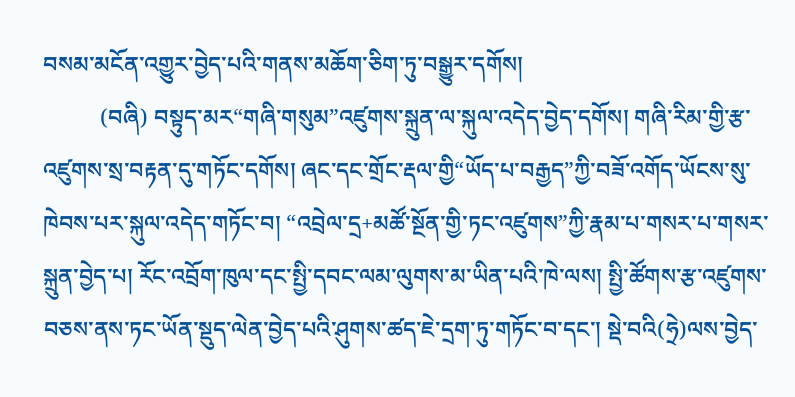བསམ་མངོན་འགྱུར་བྱེད་པའི་གནས་མཆོག་ཅིག་ཏུ་བསྒྱུར་དགོས།
          (བཞི) བསྟུད་མར“གཞི་གསུམ”འཛུགས་སྐྲུན་ལ་སྐུལ་འདེད་བྱེད་དགོས། གཞི་རིམ་གྱི་རྩ་འཛུགས་སྲ་བརྟན་དུ་གཏོང་དགོས། ཞང་དང་གྲོང་རྡལ་གྱི“ཡོད་པ་བརྒྱད”ཀྱི་བཟོ་འགོད་ཡོངས་སུ་ཁེབས་པར་སྐུལ་འདེད་གཏོང་བ། “འབྲེལ་དྲ+མཚོ་སྔོན་གྱི་ཏང་འཛུགས”ཀྱི་རྣམ་པ་གསར་པ་གསར་སྐྲུན་བྱེད་པ། རོང་འབྲོག་ཁུལ་དང་སྤྱི་དབང་ལམ་ལུགས་མ་ཡིན་པའི་ཁེ་ལས། སྤྱི་ཚོགས་རྩ་འཛུགས་བཅས་ནས་ཏང་ཡོན་སྡུད་ལེན་བྱེད་པའི་ཤུགས་ཚད་ཇེ་དྲག་ཏུ་གཏོང་བ་དང་། སྡེ་བའི(ཧྲེ)ལས་བྱེད་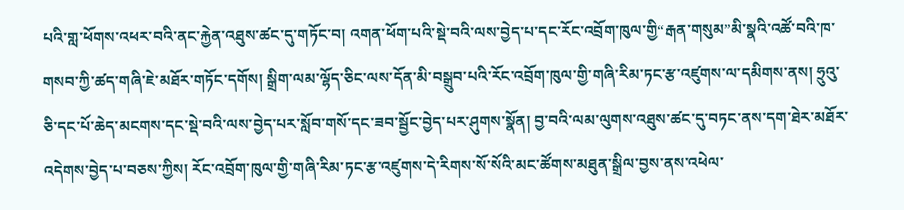པའི་གླ་ཕོགས་འཕར་བའི་ནང་རྐྱེན་འཐུས་ཚང་དུ་གཏོང་བ། འགན་ཕོག་པའི་སྡེ་བའི་ལས་བྱེད་པ་དང་རོང་འབྲོག་ཁུལ་གྱི“རྒན་གསུམ”མི་སྣའི་འཚོ་བའི་ཁ་གསབ་ཀྱི་ཚད་གཞི་ཇེ་མཐོར་གཏོང་དགོས། སྒྲིག་ལམ་ལྷོད་ཅིང་ལས་དོན་མི་བསྒྲུབ་པའི་རོང་འབྲོག་ཁུལ་གྱི་གཞི་རིམ་ཏང་རྩ་འཛུགས་ལ་དམིགས་ནས། ཧྲུའུ་ཅི་དང་པོ་ཆེད་མངགས་དང་སྡེ་བའི་ལས་བྱེད་པར་སློབ་གསོ་དང་ཟབ་སྦྱོང་བྱེད་པར་ཤུགས་སྣོན། བྱ་བའི་ལམ་ལུགས་འཐུས་ཚང་དུ་བཏང་ནས་དག་ཐེར་མཐོར་འདེགས་བྱེད་པ་བཅས་ཀྱིས། རོང་འབྲོག་ཁུལ་གྱི་གཞི་རིམ་ཏང་རྩ་འཛུགས་དེ་རིགས་སོ་སོའི་མང་ཚོགས་མཐུན་སྒྲིལ་བྱས་ནས་འཕེལ་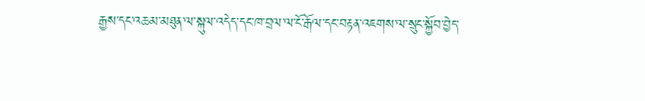རྒྱས་དང་འཆམ་མཐུན་ལ་སྐུལ་འདེད་དང་ཁ་བྲལ་ལ་ངོ་རྒོལ་དང་བརྟན་འཇགས་ལ་སྲུང་སྐྱོབ་བྱེད་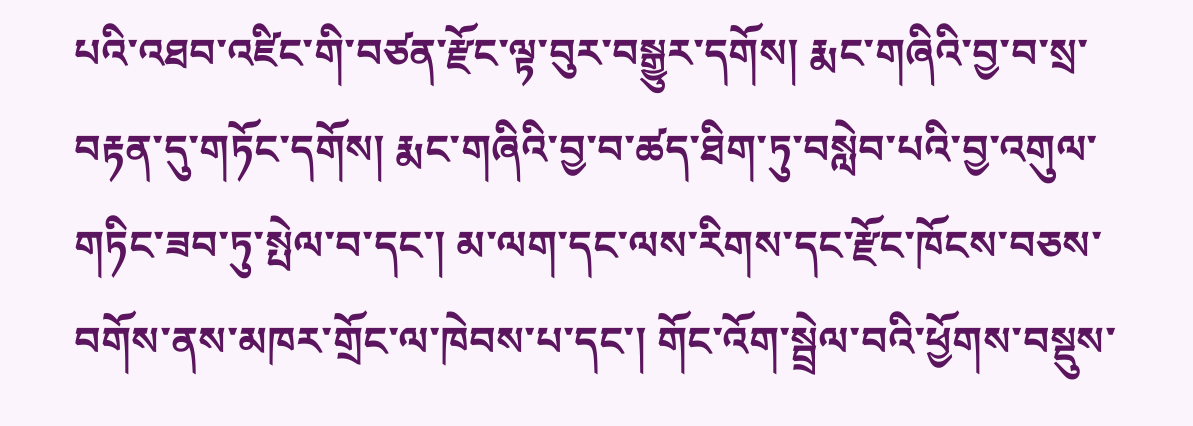པའི་འཐབ་འཛིང་གི་བཙན་རྫོང་ལྟ་བུར་བསྒྱུར་དགོས། རྨང་གཞིའི་བྱ་བ་སྲ་བརྟན་དུ་གཏོང་དགོས། རྨང་གཞིའི་བྱ་བ་ཚད་ཐིག་ཏུ་བསླེབ་པའི་བྱ་འགུལ་གཏིང་ཟབ་ཏུ་སྤེལ་བ་དང་། མ་ལག་དང་ལས་རིགས་དང་རྫོང་ཁོངས་བཅས་བགོས་ནས་མཁར་གྲོང་ལ་ཁེབས་པ་དང་། གོང་འོག་སྦྲེལ་བའི་ཕྱོགས་བསྡུས་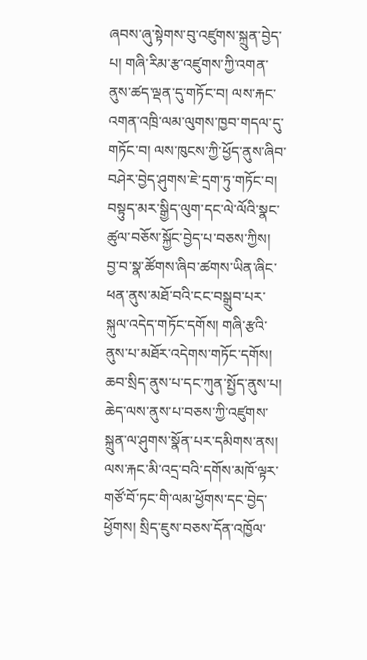ཞབས་ཞུ་སྟེགས་བུ་འཛུགས་སྐྲུན་བྱེད་པ། གཞི་རིམ་རྩ་འཛུགས་ཀྱི་འགན་ནུས་ཚད་ལྡན་དུ་གཏོང་བ། ལས་རྐང་འགན་འཁྲི་ལམ་ལུགས་ཁྱབ་གདལ་དུ་གཏོང་བ། ལས་ཁུངས་ཀྱི་ཕྱོད་ནུས་ཞིབ་བཤེར་བྱེད་ཤུགས་ཇེ་དྲག་ཏུ་གཏོང་བ། བསྟུད་མར་སྒྱིད་ལུག་དང་ལེ་ལོའི་སྣང་ཚུལ་བཅོས་སྐྱོང་བྱེད་པ་བཅས་ཀྱིས། བྱ་བ་སྣ་ཚོགས་ཞིབ་ཚགས་ཡིན་ཞིང་ཕན་ནུས་མཐོ་བའི་ངང་བསྒྲུབ་པར་སྐུལ་འདེད་གཏོང་དགོས། གཞི་རྩའི་ནུས་པ་མཐོར་འདེགས་གཏོང་དགོས། ཆབ་སྲིད་ནུས་པ་དང་ཀུན་སྤྱོད་ནུས་པ། ཆེད་ལས་ནུས་པ་བཅས་ཀྱི་འཛུགས་སྐྲུན་ལ་ཤུགས་སྣོན་པར་དམིགས་ནས། ལས་རྐང་མི་འདྲ་བའི་དགོས་མཁོ་ལྟར་གཙོ་བོ་ཏང་གི་ལམ་ཕྱོགས་དང་བྱེད་ཕྱོགས། སྲིད་ཇུས་བཅས་དོན་འཁྱོལ་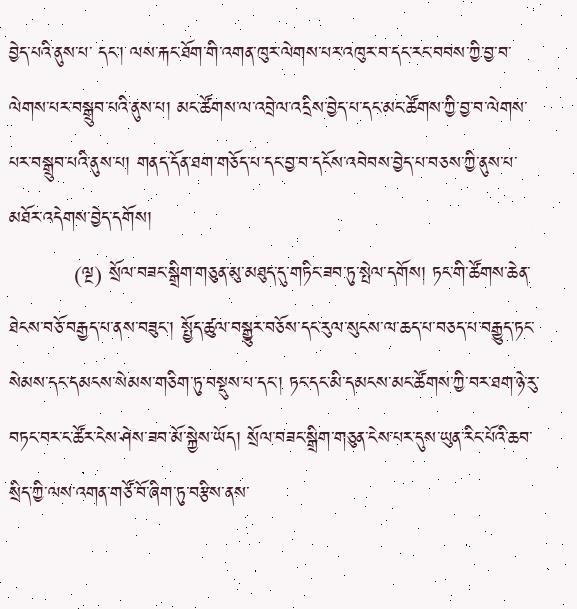བྱེད་པའི་ནུས་པ་ དང་། ལས་རྐང་ཐོག་གི་འགན་ཁུར་ལེགས་པར་འཁུར་བ་དང་རང་བབས་ཀྱི་བྱ་བ་ལེགས་པར་བསྒྲུབ་པའི་ནུས་པ། མང་ཚོགས་ལ་འབྲེལ་འདྲིས་བྱེད་པ་དང་མང་ཚོགས་ཀྱི་བྱ་བ་ལེགས་པར་བསྒྲུབ་པའི་ནུས་པ། གནད་དོན་ཐག་གཅོད་པ་དང་བྱ་བ་དངོས་འབེབས་བྱེད་པ་བཅས་ཀྱི་ནུས་པ་མཐོར་འདེགས་བྱེད་དགོས།
          (ལྔ) སྲོལ་བཟང་སྒྲིག་གཅུན་མུ་མཐུད་དུ་གཏིང་ཟབ་ཏུ་སྤེལ་དགོས། ཏང་གི་ཚོགས་ཆེན་ཐེངས་བཅོ་བརྒྱད་པ་ནས་བཟུང་། སྤྱོད་ཚུལ་བསྒྱུར་བཅོས་དང་རུལ་སུངས་ལ་ཆད་པ་བཅད་པ་བརྒྱུད་ཏང་སེམས་དང་དམངས་སེམས་གཅིག་ཏུ་བསྡུས་པ་དང་། ཏང་དང་མི་དམངས་མང་ཚོགས་ཀྱི་བར་ཐག་ཉེ་རུ་བཏང་བར་ང་ཚོར་ངེས་ཤེས་ཟབ་མོ་སྐྱེས་ཡོད། སྲོལ་བཟང་སྒྲིག་གཅུན་ངེས་པར་དུས་ཡུན་རིང་པོའི་ཆབ་སྲིད་ཀྱི་ལས་འགན་གཙོ་བོ་ཞིག་ཏུ་བརྩིས་ནས་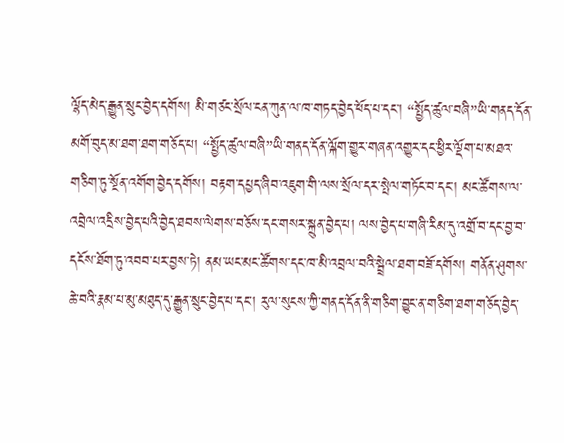ལྷོད་མེད་རྒྱུན་སྲུང་བྱེད་དགོས། མི་གཙང་སྲོལ་ངན་ཀུན་ལ་ཁ་གཏད་བྱེད་ཕོད་པ་དང་། “སྤྱོད་ཚུལ་བཞི”ཡི་གནད་དོན་མགོ་བུད་མ་ཐག་ཐག་གཅོད་པ། “སྤྱོད་ཚུལ་བཞི”ཡི་གནད་དོན་ལྐོག་གྱུར་གཞན་འགྱུར་དང་ཕྱིར་ལྡོག་པ་མཐའ་གཅིག་ཏུ་སྔོན་འགོག་བྱེད་དགོས། བརྟག་དཔྱད་ཞིབ་འཇུག་གི་ལས་སྲོལ་དར་སྤེལ་གཏོང་བ་དང་། མང་ཚོགས་ལ་འབྲེལ་འདྲིས་བྱེད་པའི་བྱེད་ཐབས་ལེགས་བཅོས་དང་གསར་སྐྲུན་བྱེད་པ། ལས་བྱེད་པ་གཞི་རིམ་དུ་འགྲོ་བ་དང་བྱ་བ་དངོས་ཐོག་ཏུ་འབབ་པར་བྱས་ཏེ། ནམ་ཡང་མང་ཚོགས་དང་ཁ་མི་འབྲལ་བའི་སྦྲེལ་ཐག་བཟོ་དགོས། གནོན་ཤུགས་ཆེ་བའི་རྣམ་པ་མུ་མཐུད་དུ་རྒྱུན་སྲུང་བྱེད་པ་དང་། རུལ་སུངས་ཀྱི་གནད་དོན་ནི་གཅིག་བྱུང་ན་གཅིག་ཐག་གཅོད་བྱེད་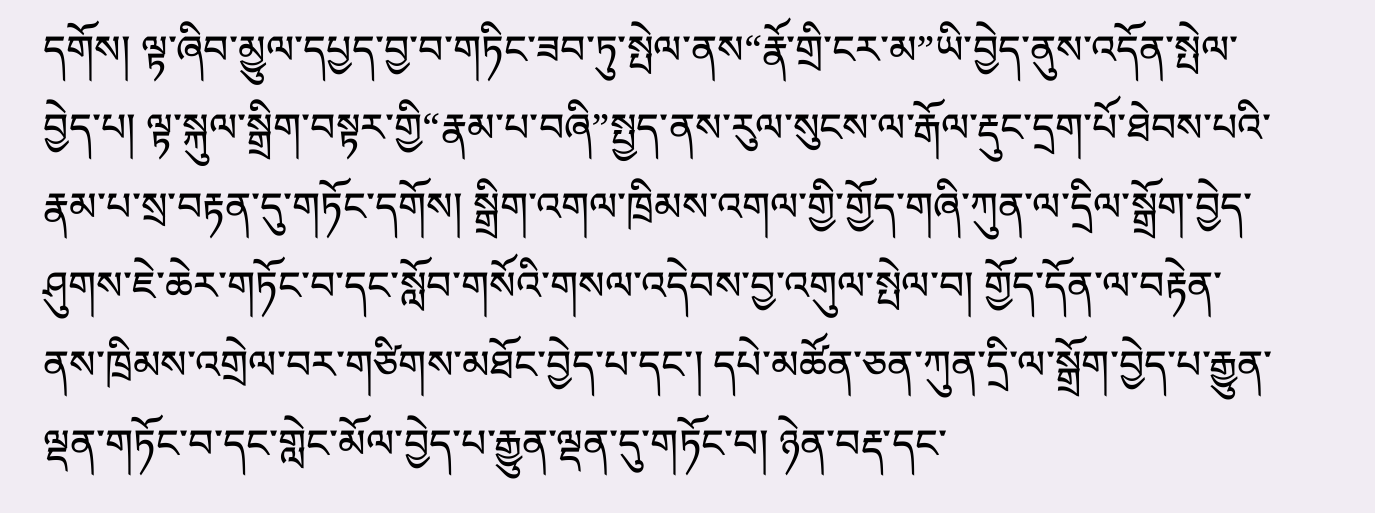དགོས། ལྟ་ཞིབ་མྱུལ་དཔྱད་བྱ་བ་གཏིང་ཟབ་ཏུ་སྤེལ་ནས“རྣོ་གྲི་ངར་མ”ཡི་བྱེད་ནུས་འདོན་སྤེལ་བྱེད་པ། ལྟ་སྐུལ་སྒྲིག་བསྟར་གྱི“རྣམ་པ་བཞི”སྤྱད་ནས་རུལ་སུངས་ལ་རྒོལ་རྡུང་དྲག་པོ་ཐེབས་པའི་རྣམ་པ་སྲ་བརྟན་དུ་གཏོང་དགོས། སྒྲིག་འགལ་ཁྲིམས་འགལ་གྱི་གྱོད་གཞི་ཀུན་ལ་དྲིལ་སྒྲོག་བྱེད་ཤུགས་ཇེ་ཆེར་གཏོང་བ་དང་སློབ་གསོའི་གསལ་འདེབས་བྱ་འགུལ་སྤེལ་བ། གྱོད་དོན་ལ་བརྟེན་ནས་ཁྲིམས་འགྲེལ་བར་གཙིགས་མཐོང་བྱེད་པ་དང་། དཔེ་མཚོན་ཅན་ཀུན་དྲི་ལ་སྒྲོག་བྱེད་པ་རྒྱུན་ལྡན་གཏོང་བ་དང་གླེང་མོལ་བྱེད་པ་རྒྱུན་ལྡན་དུ་གཏོང་བ། ཉེན་བརྡ་དང་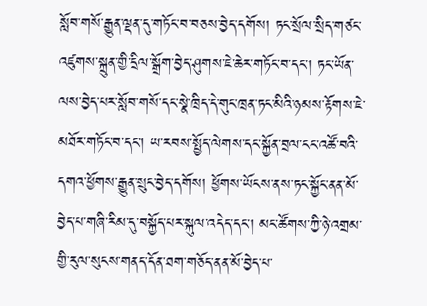སློབ་གསོ་རྒྱུན་ལྡན་དུ་གཏོང་བ་བཅས་བྱེད་དགོས། ཏང་སྲོལ་སྲིད་གཙང་འཛུགས་སྐྲུན་གྱི་དྲིལ་སྒྲོག་བྱེད་ཤུགས་ཇེ་ཆེར་གཏོང་བ་དང་། ཏང་ཡོན་ལས་བྱེད་པར་སློབ་གསོ་དང་སྣེ་ཁྲིད་དེ་གུང་ཁྲན་ཏང་མིའི་ཉམས་རྟོགས་ཇེ་མཐོར་གཏོང་བ་དང་། ཡ་རབས་སྤྱོད་ལེགས་དང་སྐྱོན་བྲལ་ངང་འཚོ་བའི་དགའ་ཕྱོགས་རྒྱུན་སྲུང་བྱེད་དགོས། ཕྱོགས་ཡོངས་ནས་ཏང་སྐྱོང་ནན་མོ་བྱེད་པ་གཞི་རིམ་དུ་བསྐྱོད་པར་སྐུལ་འདེད་དང་། མང་ཚོགས་ཀྱི་ཉེ་འགྲམ་གྱི་རུལ་སུངས་གནད་དོན་ཐག་གཅོད་ནན་མོ་བྱེད་པ་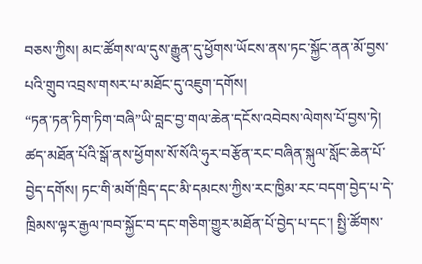བཅས་ཀྱིས། མང་ཚོགས་ལ་དུས་རྒྱུན་དུ་ཕྱོགས་ཡོངས་ནས་ཏང་སྐྱོང་ནན་མོ་བྱས་པའི་གྲུབ་འབྲས་གསར་པ་མཐོང་དུ་འཇུག་དགོས།
“ཏན་ཏན་ཏིག་ཏིག་བཞི”ཡི་བླང་བྱ་གལ་ཆེན་དངོས་འབེབས་ལེགས་པོ་བྱས་ཏེ། ཚད་མཐོན་པོའི་སྒོ་ནས་ཕྱོགས་སོ་སོའི་ཧུར་བརྩོན་རང་བཞིན་སྐུལ་སློང་ཆེན་པོ་བྱེད་དགོས། ཏང་གི་མགོ་ཁྲིད་དང་མི་དམངས་ཀྱིས་རང་ཁྱིམ་རང་བདག་བྱེད་པ་དེ་ཁྲིམས་ལྟར་རྒྱལ་ཁབ་སྐྱོང་བ་དང་གཅིག་གྱུར་མཐོན་པོ་བྱེད་པ་དང་། སྤྱི་ཚོགས་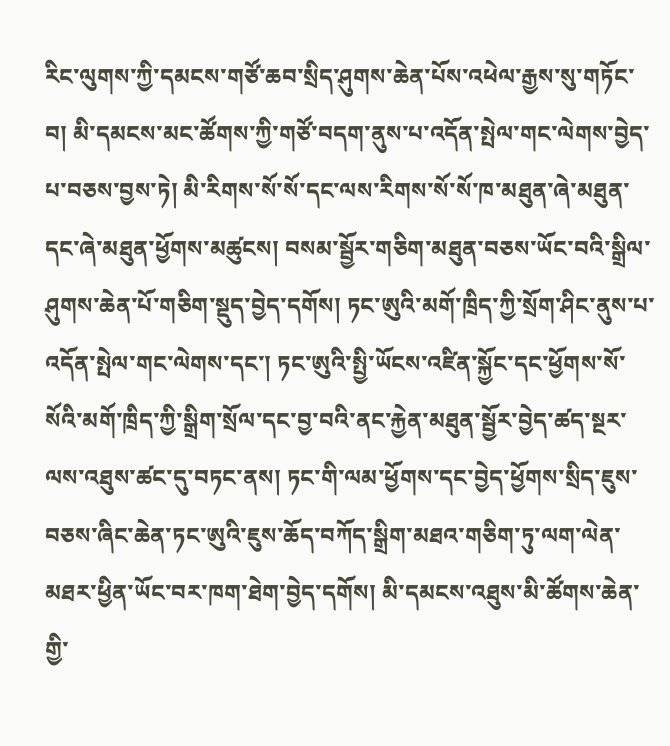རིང་ལུགས་ཀྱི་དམངས་གཙོ་ཆབ་སྲིད་ཤུགས་ཆེན་པོས་འཕེལ་རྒྱས་སུ་གཏོང་བ། མི་དམངས་མང་ཚོགས་ཀྱི་གཙོ་བདག་ནུས་པ་འདོན་སྤེལ་གང་ལེགས་བྱེད་པ་བཅས་བྱས་ཏེ། མི་རིགས་སོ་སོ་དང་ལས་རིགས་སོ་སོ་ཁ་མཐུན་ཞེ་མཐུན་དང་ཞེ་མཐུན་ཕྱོགས་མཚུངས། བསམ་སྦྱོར་གཅིག་མཐུན་བཅས་ཡོང་བའི་སྒྲིལ་ཤུགས་ཆེན་པོ་གཅིག་སྡུད་བྱེད་དགོས། ཏང་ཨུའི་མགོ་ཁྲིད་ཀྱི་སྲོག་ཤིང་ནུས་པ་འདོན་སྤེལ་གང་ལེགས་དང་། ཏང་ཨུའི་སྤྱི་ཡོངས་འཛིན་སྐྱོང་དང་ཕྱོགས་སོ་སོའི་མགོ་ཁྲིད་ཀྱི་སྒྲིག་སྲོལ་དང་བྱ་བའི་ནང་རྐྱེན་མཐུན་སྦྱོར་བྱེད་ཚད་སྔར་ལས་འཐུས་ཚང་དུ་བཏང་ནས། ཏང་གི་ལམ་ཕྱོགས་དང་བྱེད་ཕྱོགས་སྲིད་ཇུས་བཅས་ཞིང་ཆེན་ཏང་ཨུའི་ཇུས་ཆོད་བཀོད་སྒྲིག་མཐའ་གཅིག་ཏུ་ལག་ལེན་མཐར་ཕྱིན་ཡོང་བར་ཁག་ཐེག་བྱེད་དགོས། མི་དམངས་འཐུས་མི་ཚོགས་ཆེན་གྱི་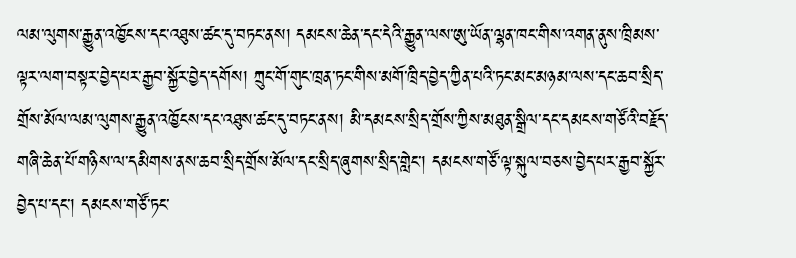ལམ་ལུགས་རྒྱུན་འཁྱོངས་དང་འཐུས་ཚང་དུ་བཏང་ནས། དམངས་ཆེན་དང་དེའི་རྒྱུན་ལས་ཨུ་ཡོན་ལྷན་ཁང་གིས་འགན་ནུས་ཁྲིམས་ལྟར་ལག་བསྟར་བྱེད་པར་རྒྱབ་སྐྱོར་བྱེད་དགོས། ཀྲུང་གོ་གུང་ཁྲན་ཏང་གིས་མགོ་ཁྲིད་བྱེད་ཀྱིན་པའི་ཏང་མང་མཉམ་ལས་དང་ཆབ་སྲིད་གྲོས་མོལ་ལམ་ལུགས་རྒྱུན་འཁྱོངས་དང་འཐུས་ཚང་དུ་བཏང་ནས། མི་དམངས་སྲིད་གྲོས་ཀྱིས་མཐུན་སྒྲིལ་དང་དམངས་གཙོའི་བརྗོད་གཞི་ཆེན་པོ་གཉིས་ལ་དམིགས་ནས་ཆབ་སྲིད་གྲོས་མོལ་དང་སྲིད་ཞུགས་སྲིད་གླེང་། དམངས་གཙོ་ལྟ་སྐུལ་བཅས་བྱེད་པར་རྒྱབ་སྐྱོར་བྱེད་པ་དང་། དམངས་གཙོ་ཏང་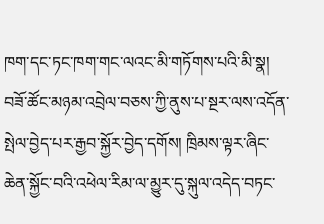ཁག་དང་ཏང་ཁག་གང་ལའང་མི་གཏོགས་པའི་མི་སྣ། བཟོ་ཚོང་མཉམ་འབྲེལ་བཅས་ཀྱི་ནུས་པ་སྔར་ལས་འདོན་སྤེལ་བྱེད་པར་རྒྱབ་སྐྱོར་བྱེད་དགོས། ཁྲིམས་ལྟར་ཞིང་ཆེན་སྐྱོང་བའི་འཕེལ་རིམ་ལ་མྱུར་དུ་སྐུལ་འདེད་བཏང་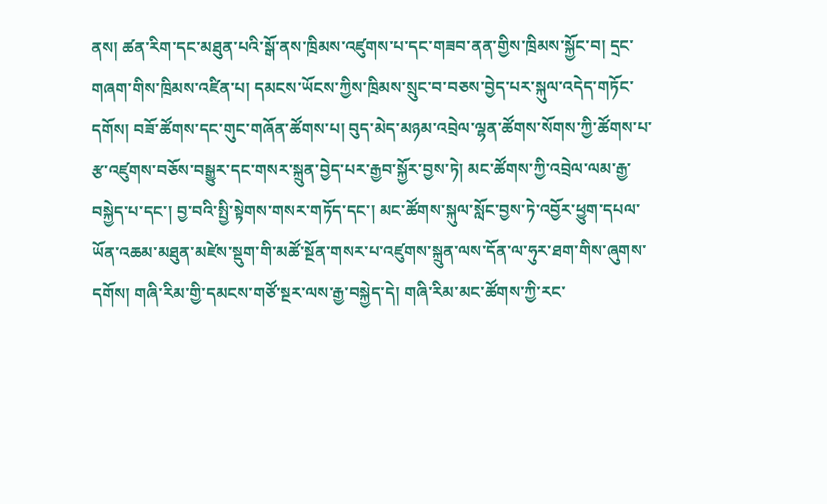ནས། ཚན་རིག་དང་མཐུན་པའི་སྒོ་ནས་ཁྲིམས་འཛུགས་པ་དང་གཟབ་ནན་གྱིས་ཁྲིམས་སྐྱོང་བ། དྲང་གཞག་གིས་ཁྲིམས་འཛིན་པ། དམངས་ཡོངས་ཀྱིས་ཁྲིམས་སྲུང་བ་བཅས་བྱེད་པར་སྐུལ་འདེད་གཏོང་དགོས། བཟོ་ཚོགས་དང་གུང་གཞོན་ཚོགས་པ། བུད་མེད་མཉམ་འབྲེལ་ལྷན་ཚོགས་སོགས་ཀྱི་ཚོགས་པ་རྩ་འཛུགས་བཅོས་བསྒྱུར་དང་གསར་སྐྲུན་བྱེད་པར་རྒྱབ་སྐྱོར་བྱས་ཏེ། མང་ཚོགས་ཀྱི་འབྲེལ་ལམ་རྒྱ་བསྐྱེད་པ་དང་། བྱ་བའི་སྤྱི་སྟེགས་གསར་གཏོད་དང་། མང་ཚོགས་སྐུལ་སློང་བྱས་ཏེ་འབྱོར་ཕྱུག་དཔལ་ཡོན་འཆམ་མཐུན་མཛེས་སྡུག་གི་མཚོ་སྔོན་གསར་པ་འཛུགས་སྐྲུན་ལས་དོན་ལ་ཧུར་ཐག་གིས་ཞུགས་དགོས། གཞི་རིམ་གྱི་དམངས་གཙོ་སྔར་ལས་རྒྱ་བསྐྱེད་དེ། གཞི་རིམ་མང་ཚོགས་ཀྱི་རང་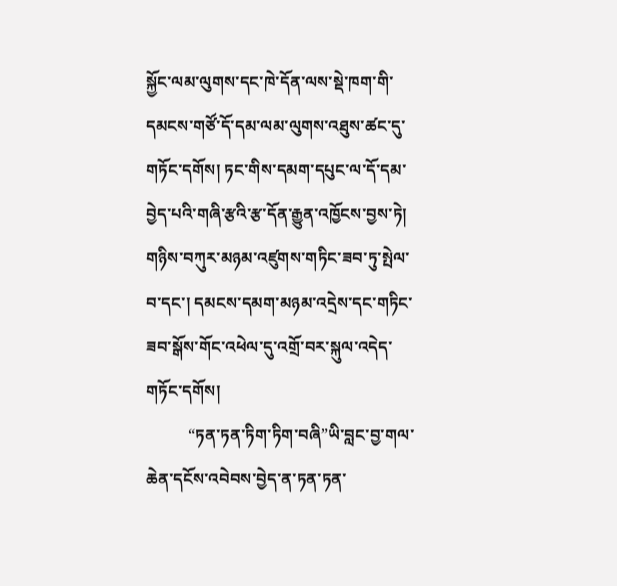སྐྱོང་ལམ་ལུགས་དང་ཁེ་དོན་ལས་སྡེ་ཁག་གི་དམངས་གཙོ་དོ་དམ་ལམ་ལུགས་འཐུས་ཚང་དུ་གཏོང་དགོས། ཏང་གིས་དམག་དཔུང་ལ་དོ་དམ་བྱེད་པའི་གཞི་རྩའི་རྩ་དོན་རྒྱུན་འཁྱོངས་བྱས་ཏེ། གཉིས་བཀུར་མཉམ་འཛུགས་གཏིང་ཟབ་ཏུ་སྤེལ་བ་དང་། དམངས་དམག་མཉམ་འདྲེས་དང་གཏིང་ཟབ་སྒོས་གོང་འཕེལ་དུ་འགྲོ་བར་སྐུལ་འདེད་གཏོང་དགོས།
          “ཏན་ཏན་ཏིག་ཏིག་བཞི”ཡི་བླང་བྱ་གལ་ཆེན་དངོས་འབེབས་བྱེད་ན་ཏན་ཏན་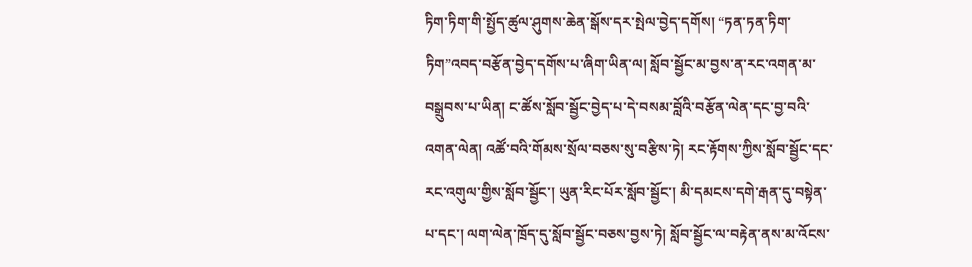ཏིག་ཏིག་གི་སྤྱོད་ཚུལ་ཤུགས་ཆེན་སྒོས་དར་སྤེལ་བྱེད་དགོས། “ཏན་ཏན་ཏིག་ཏིག”འབད་བརྩོན་བྱེད་དགོས་པ་ཞིག་ཡིན་ལ། སློབ་སྦྱོང་མ་བྱས་ན་རང་འགན་མ་བསྒྲུབས་པ་ཡིན། ང་ཚོས་སློབ་སྦྱོང་བྱེད་པ་དེ་བསམ་བློའི་བརྩོན་ལེན་དང་བྱ་བའི་འགན་ལེན། འཚོ་བའི་གོམས་སྲོལ་བཅས་སུ་བརྩིས་ཏེ། རང་རྟོགས་ཀྱིས་སློབ་སྦྱོང་དང་རང་འགུལ་གྱིས་སློབ་སྦྱོང་། ཡུན་རིང་པོར་སློབ་སྦྱོང་། མི་དམངས་དགེ་རྒན་དུ་བསྟེན་པ་དང་། ལག་ལེན་ཁྲོད་དུ་སློབ་སྦྱོང་བཅས་བྱས་ཏེ། སློབ་སྦྱོང་ལ་བརྟེན་ནས་མ་འོངས་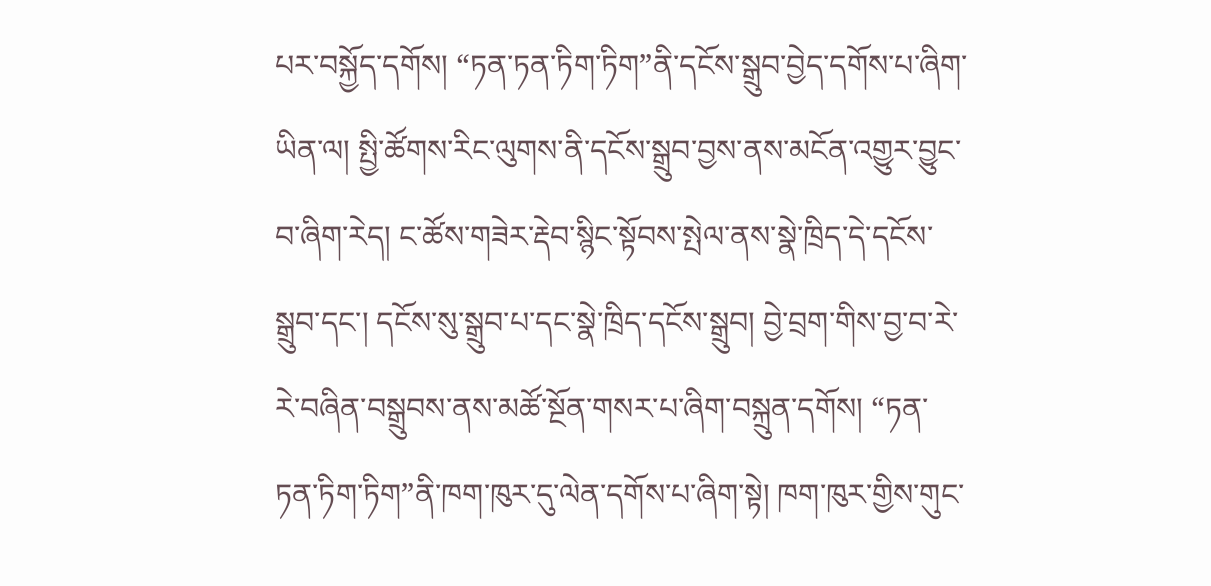པར་བསྐྱོད་དགོས། “ཏན་ཏན་ཏིག་ཏིག”ནི་དངོས་སྒྲུབ་བྱེད་དགོས་པ་ཞིག་ཡིན་ལ། སྤྱི་ཚོགས་རིང་ལུགས་ནི་དངོས་སྒྲུབ་བྱས་ནས་མངོན་འགྱུར་བྱུང་བ་ཞིག་རེད། ང་ཚོས་གཟེར་རྡེབ་སྙིང་སྟོབས་སྤེལ་ནས་སྣེ་ཁྲིད་དེ་དངོས་སྒྲུབ་དང་། དངོས་སུ་སྒྲུབ་པ་དང་སྣེ་ཁྲིད་དངོས་སྒྲུབ། བྱེ་བྲག་གིས་བྱ་བ་རེ་རེ་བཞིན་བསྒྲུབས་ནས་མཚོ་སྔོན་གསར་པ་ཞིག་བསྐྲུན་དགོས། “ཏན་ཏན་ཏིག་ཏིག”ནི་ཁག་ཁུར་དུ་ལེན་དགོས་པ་ཞིག་སྟེ། ཁག་ཁུར་གྱིས་གུང་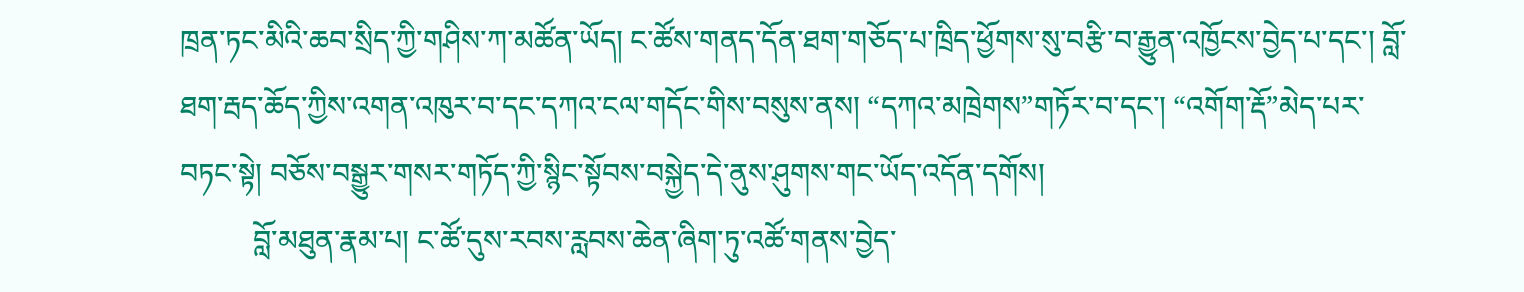ཁྲན་ཏང་མིའི་ཆབ་སྲིད་ཀྱི་གཤིས་ཀ་མཚོན་ཡོད། ང་ཚོས་གནད་དོན་ཐག་གཅོད་པ་ཁྲིད་ཕྱོགས་སུ་བརྩི་བ་རྒྱུན་འཁྱོངས་བྱེད་པ་དང་། བློ་ཐག་རྦད་ཆོད་ཀྱིས་འགན་འཁུར་བ་དང་དཀའ་ངལ་གདོང་གིས་བསུས་ནས། “དཀའ་མཁྲེགས”གཏོར་བ་དང་། “འགོག་རྡོ”མེད་པར་བཏང་སྟེ། བཅོས་བསྒྱུར་གསར་གཏོད་ཀྱི་སྙིང་སྟོབས་བསྐྱེད་དེ་ནུས་ཤུགས་གང་ཡོད་འདོན་དགོས།
          བློ་མཐུན་རྣམ་པ། ང་ཚོ་དུས་རབས་རླབས་ཆེན་ཞིག་ཏུ་འཚོ་གནས་བྱེད་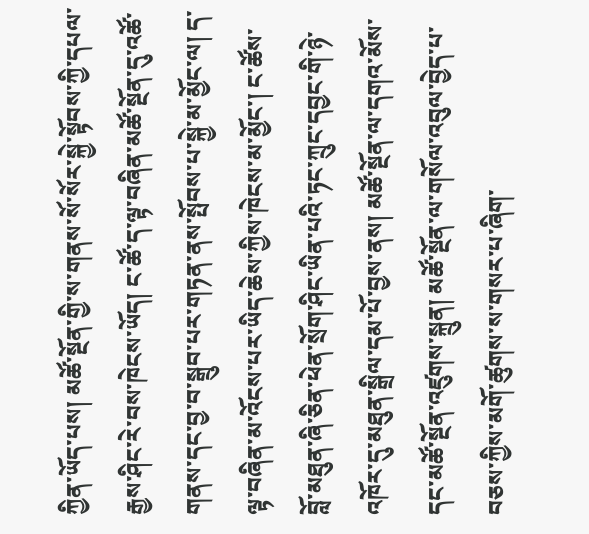ཀྱིན་ཡོད་པས། མཚོ་སྔོན་གྱི་ས་གནས་སོ་སོར་སྐྱེ་སྟོབས་ཀྱི་དཔལ་རྒྱས་ཤིང་རེ་བས་ཁེངས་ཡོད། ང་ཚོ་ད་ལྟ་བཞིན་མཚོ་སྔོན་དུ་འཚོ་གནས་དང་བྱ་བ་སྒྲུབ་པར་གཏན་ནས་སྤོབས་པ་སྐྱེ་མ་མྱོང་ལ། ད་ལྟ་བཞིན་མ་འོངས་པར་ཡིད་ཆེས་ཀྱིས་ཁེངས་མ་མྱོང་། ང་ཚོས་བློ་མཐུན་ཞི་ཅིན་ཕེན་སྲོག་ཤིང་ཡིན་པའི་ཏང་ཀྲུང་དབྱང་གི་ཉེ་འཁོར་དུ་མཐུན་སྒྲིལ་དམ་པོ་བྱས་ནས། མཚོ་སྔོན་ལ་དགའ་མོས་དང་མཚོ་སྔོན་འཛུགས་སྐྲུན། མཚོ་སྔོན་ལ་གསོལ་འབུལ་བྱེད་པ་བཅས་ཀྱིས་མགོ་ཚུགས་ས་གསར་པ་ཞིག་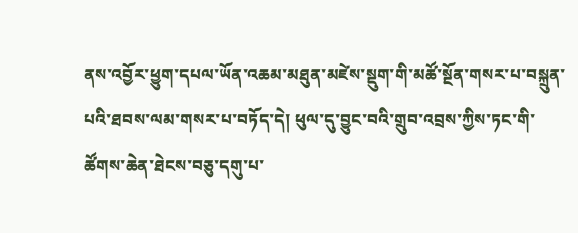ནས་འབྱོར་ཕྱུག་དཔལ་ཡོན་འཆམ་མཐུན་མཛེས་སྡུག་གི་མཚོ་སྔོན་གསར་པ་བསྐྲུན་པའི་ཐབས་ལམ་གསར་པ་བཏོད་དེ། ཕུལ་དུ་བྱུང་བའི་གྲུབ་འབྲས་ཀྱིས་ཏང་གི་ཚོགས་ཆེན་ཐེངས་བཅུ་དགུ་པ་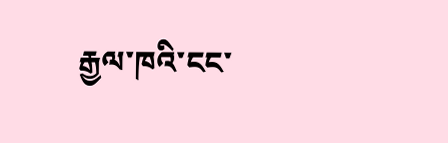རྒྱལ་ཁའི་ངང་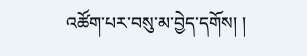འཚོག་པར་བསུ་མ་བྱེད་དགོས། །